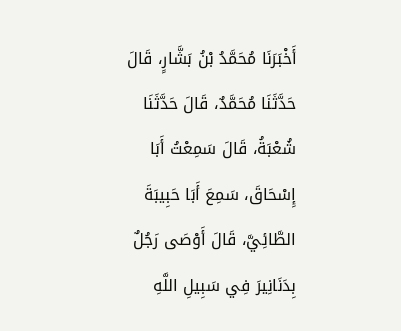أَخْبَرَنَا مُحَمَّدُ بْنُ بَشَّارٍ، قَالَ حَدَّثَنَا مُحَمَّدٌ، قَالَ حَدَّثَنَا شُعْبَةُ، قَالَ سَمِعْتُ أَبَا إِسْحَاقَ، سَمِعَ أَبَا حَبِيبَةَ الطَّائِيَّ، قَالَ أَوْصَى رَجُلٌ بِدَنَانِيرَ فِي سَبِيلِ اللَّهِ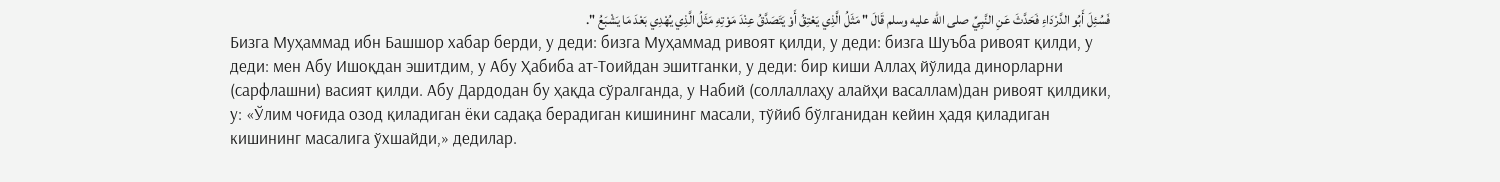فَسُئِلَ أَبُو الدَّرْدَاءِ فَحَدَّثَ عَنِ النَّبِيِّ صلى الله عليه وسلم قَالَ " مَثَلُ الَّذِي يَعْتِقُ أَوْ يَتَصَدَّقُ عِنْدَ مَوْتِهِ مَثَلُ الَّذِي يُهْدِي بَعْدَ مَا يَشْبَعُ ".
Бизга Муҳаммад ибн Башшор хабар берди, у деди: бизга Муҳаммад ривоят қилди, у деди: бизга Шуъба ривоят қилди, у деди: мен Абу Ишоқдан эшитдим, у Абу Ҳабиба ат-Тоийдан эшитганки, у деди: бир киши Аллаҳ йўлида динорларни (сарфлашни) васият қилди. Абу Дардодан бу ҳақда сўралганда, у Набий (соллаллаҳу алайҳи васаллам)дан ривоят қилдики, у: «Ўлим чоғида озод қиладиган ёки садақа берадиган кишининг масали, тўйиб бўлганидан кейин ҳадя қиладиган кишининг масалига ўхшайди,» дедилар.